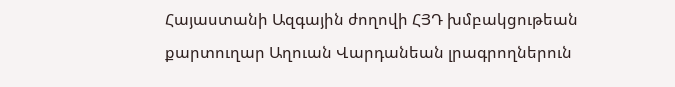Հայաստանի Ազգային ժողովի ՀՅԴ խմբակցութեան քարտուղար Աղուան Վարդանեան լրագրողներուն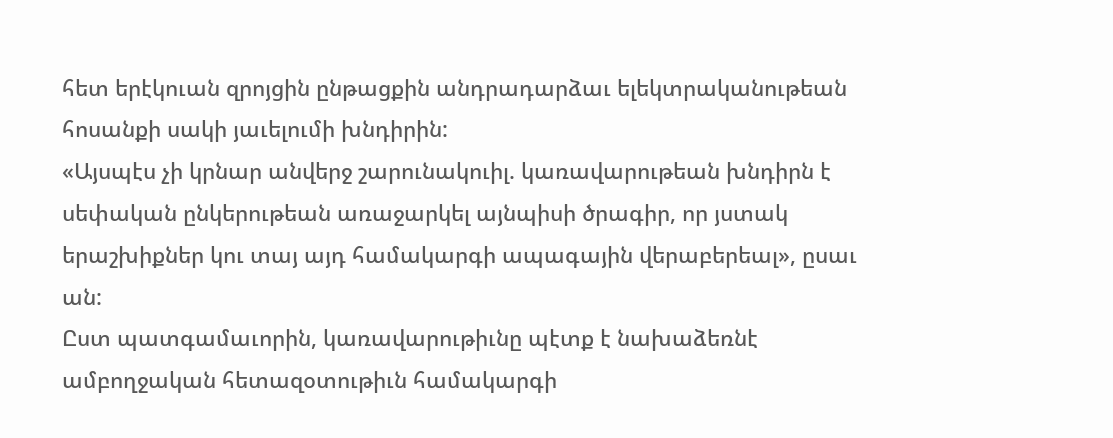հետ երէկուան զրոյցին ընթացքին անդրադարձաւ ելեկտրականութեան հոսանքի սակի յաւելումի խնդիրին:
«Այսպէս չի կրնար անվերջ շարունակուիլ. կառավարութեան խնդիրն է սեփական ընկերութեան առաջարկել այնպիսի ծրագիր, որ յստակ երաշխիքներ կու տայ այդ համակարգի ապագային վերաբերեալ», ըսաւ ան:
Ըստ պատգամաւորին, կառավարութիւնը պէտք է նախաձեռնէ ամբողջական հետազօտութիւն համակարգի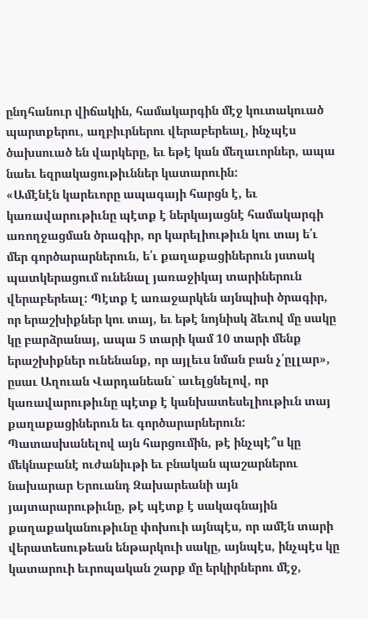ընդհանուր վիճակին, համակարգին մէջ կուտակուած պարտքերու, աղբիւրներու վերաբերեալ, ինչպէս ծախսուած են վարկերը, եւ եթէ կան մեղաւորներ, ապա նաեւ եզրակացութիւններ կատարուին:
«Ամէնէն կարեւորը ապագայի հարցն է, եւ կառավարութիւնը պէտք է ներկայացնէ համակարգի առողջացման ծրագիր, որ կարելիութիւն կու տայ ե՛ւ մեր գործարարներուն, ե՛ւ քաղաքացիներուն յստակ պատկերացում ունենալ յառաջիկայ տարիներուն վերաբերեալ: Պէտք է առաջարկեն այնպիսի ծրագիր, որ երաշխիքներ կու տայ, եւ եթէ նոյնիսկ ձեւով մը սակը կը բարձրանայ, ապա 5 տարի կամ 10 տարի մենք երաշխիքներ ունենանք, որ այլեւս նման բան չ՛ըլլար», ըսաւ Աղուան Վարդանեան` աւելցնելով, որ կառավարութիւնը պէտք է կանխատեսելիութիւն տայ քաղաքացիներուն եւ գործարարներուն:
Պատասխանելով այն հարցումին, թէ ինչպէ՞ս կը մեկնաբանէ ուժանիւթի եւ բնական պաշարներու նախարար Երուանդ Զախարեանի այն յայտարարութիւնը, թէ պէտք է սակագնային քաղաքականութիւնը փոխուի այնպէս, որ ամէն տարի վերատեսութեան ենթարկուի սակը, այնպէս, ինչպէս կը կատարուի եւրոպական շարք մը երկիրներու մէջ,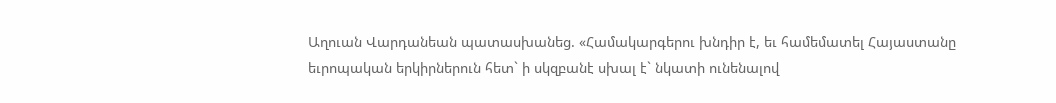Աղուան Վարդանեան պատասխանեց. «Համակարգերու խնդիր է, եւ համեմատել Հայաստանը եւրոպական երկիրներուն հետ` ի սկզբանէ սխալ է` նկատի ունենալով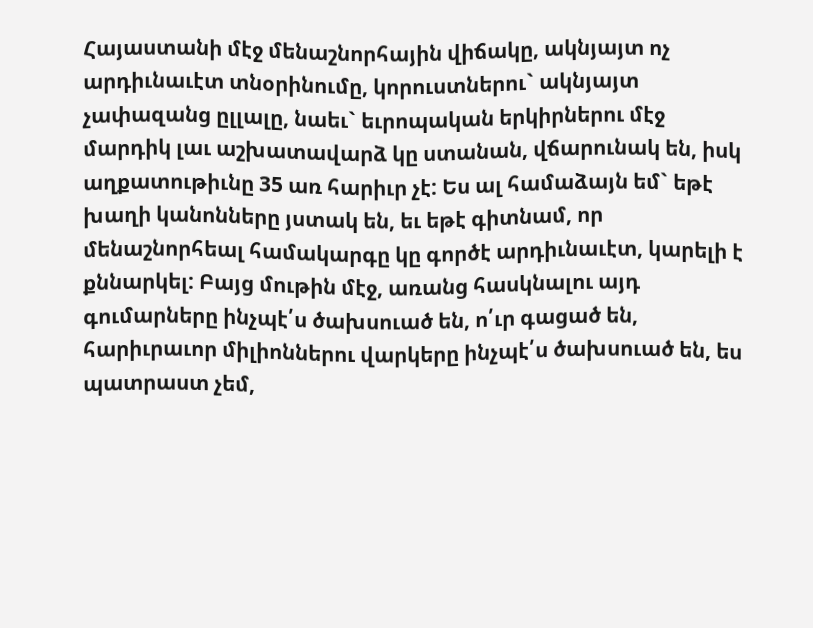Հայաստանի մէջ մենաշնորհային վիճակը, ակնյայտ ոչ արդիւնաւէտ տնօրինումը, կորուստներու` ակնյայտ չափազանց ըլլալը, նաեւ` եւրոպական երկիրներու մէջ մարդիկ լաւ աշխատավարձ կը ստանան, վճարունակ են, իսկ աղքատութիւնը 35 առ հարիւր չէ: Ես ալ համաձայն եմ` եթէ խաղի կանոնները յստակ են, եւ եթէ գիտնամ, որ մենաշնորհեալ համակարգը կը գործէ արդիւնաւէտ, կարելի է քննարկել: Բայց մութին մէջ, առանց հասկնալու այդ գումարները ինչպէ՛ս ծախսուած են, ո՛ւր գացած են, հարիւրաւոր միլիոններու վարկերը ինչպէ՛ս ծախսուած են, ես պատրաստ չեմ,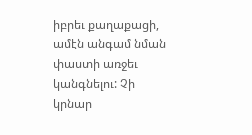իբրեւ քաղաքացի, ամէն անգամ նման փաստի առջեւ կանգնելու: Չի կրնար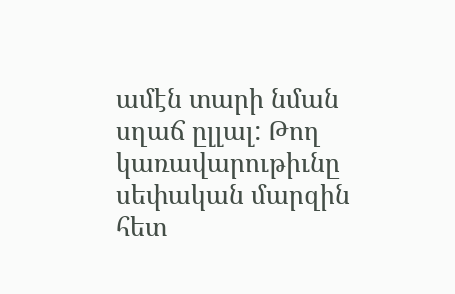ամէն տարի նման սղաճ ըլլալ: Թող կառավարութիւնը սեփական մարզին հետ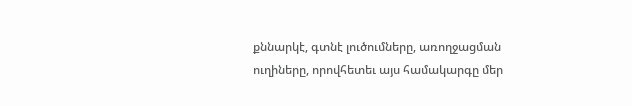քննարկէ, գտնէ լուծումները, առողջացման ուղիները, որովհետեւ այս համակարգը մեր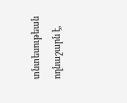տնտեսութեան ողնաշարն է,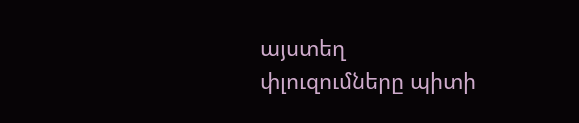այստեղ փլուզումները պիտի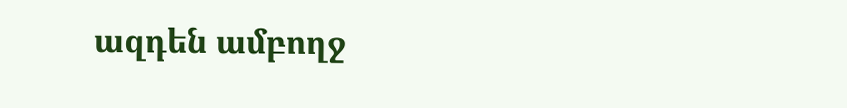ազդեն ամբողջ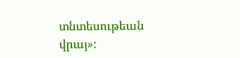տնտեսութեան վրայ»: